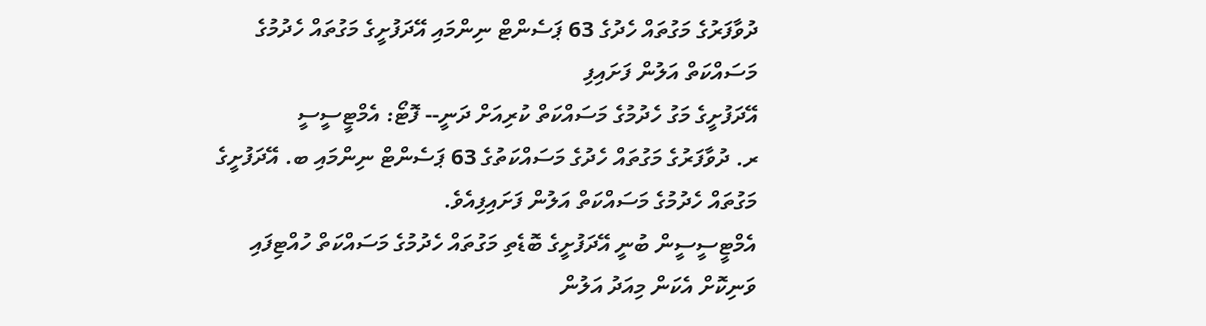ދުވާފަރުގެ މަގުތައް ހެދުގެ 63 ޕަސެންޓް ނިންމައި އޭދަފުށީގެ މަގުތައް ހެދުމުގެ މަސައްކަތް އަލުން ފަށައިފި
އޭދަފުށީގެ މަގު ހެދުމުގެ މަސައްކަތް ކުރިއަށް ދަނީ-- ފޮޓޯ: އެމްޓީސީސީ
ރ. ދުވާފަރުގެ މަގުތައް ހެދުގެ މަސައްކަތުގެ 63 ޕަސެންޓް ނިންމައި ބ. އޭދަފުށީގެ މަގުތައް ހެދުމުގެ މަސައްކަތް އަލުން ފަށައިފިއެވެ.
އެމްޓީސީސީން ބުނީ އޭދަފުށީގެ ބޮޑެތި މަގުތައް ހެދުމުގެ މަސައްކަތް ހުއްޓިފައި ވަނިކޮށް އެކަން މިއަދު އަލުން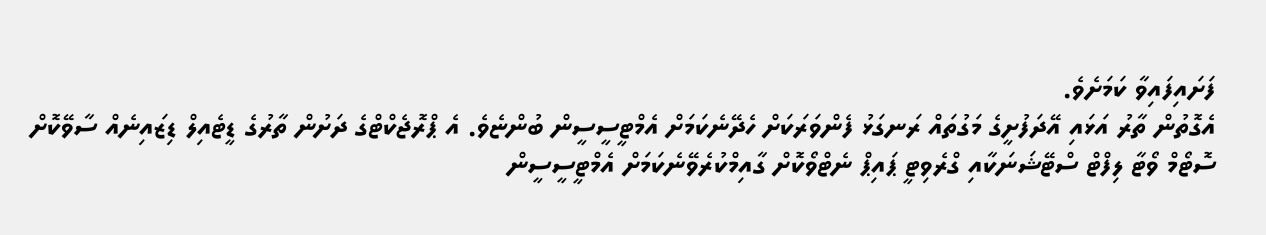ފަށައިފައިވާ ކަމަށެވެ.
އެގޮތުން ތާރު އަޅައި އޭދަފުށީގެ މަގުތައް ރަނގަޅު ފެންވަރަކަށް ހެދޭނެކަމަށް އެމްޓީސީސީން ބުންޏެވެ. އެ ޕްރޮޖެކްޓްގެ ދަށުން ތާރުގެ ޑީޓެއިލް ޑިޒައިނެއް ސާވޭކޮށް ސޮޓޯމް ވޯޓާ ލިފްޓް ސްޓޭޝަނަކާއި ގްރެވިޓީ ޕައިޕް ނެޓްވޯކޮށް ގާއިމްކުރެވޭނެކަމަށް އެމްޓީސީސީން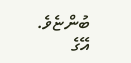ބުންޏެވެ.
އޭގެ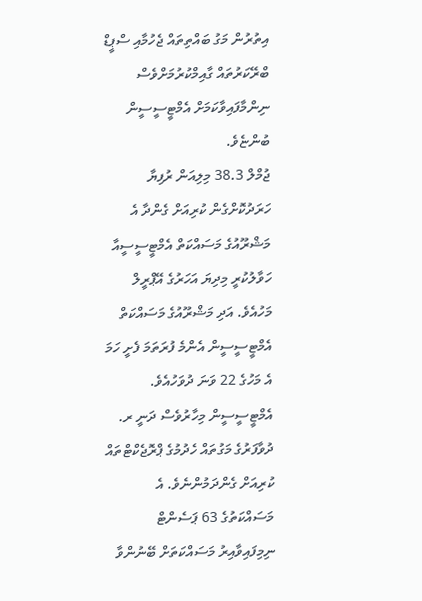އިތުރުން މަގު ބައްތިތައް ޖެހުމާއި ސްޕީޑް ބްރޭކަރުތައް ގާއިމްކުރުމަށްވެސް ނިންމާފައިވާކަމަށް އެމްޓީސީސީން ބުންޏެވެ.
ޖުމްލް 38.3 މިލިއަން ރުފިޔާ ހަރަދުކޮށްގެން ކުރިއަށް ގެންދާ އެ މަޝްރޫއުގެ މަސައްކަތް އެމްޓީސީސީއާ ހަވާލުކުރީ މިދިޔަ އަހަރުގެ އޭޕްރީލް މަހުއެވެ. އަދި މަޝްރޫއުގެ މަސައްކަތް އެމްޓީސީސީން އެންމެ ފުރަތަމަ ފެށީ ހަމަ އެ މަހުގެ 22 ވަނަ ދުވަހުއެވެ.
އެމްޓީސީސީން މިހާރުވެސް ދަނީ ރ. ދުވާފަރުގެ މަގުތައް ހެދުމުގެ ޕްރޮޖެކްޓްތައް ކުރިއަށް ގެންދަމުންނެވެ. އެ މަސައްކަތުގެ 63 ޕަސެންޓް ނިމިފައިވާއިރު މަސައްކަތަށް ބޭނުންވާ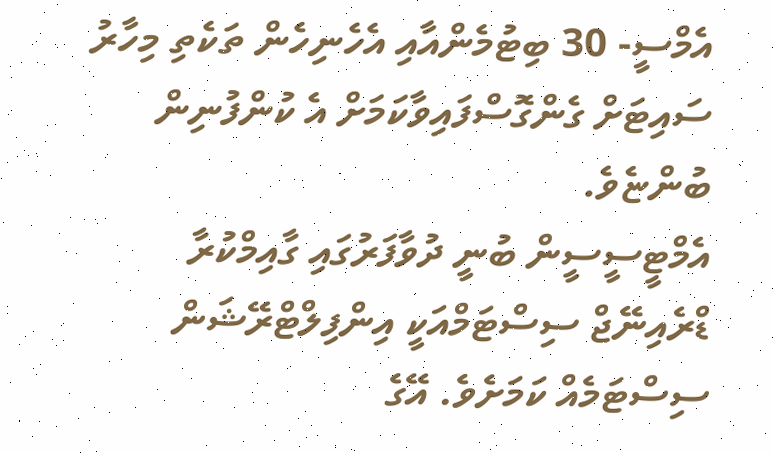އެމްސީ- 30 ބިޓުމެންއާއި އެހެނިހެން ތަކެތި މިހާރު ސައިޓަށް ގެންގޮސްފައިވާކަމަށް އެ ކުންފުނިން ބުންޏެވެ.
އެމްޓީސީސީން ބުނީ ދުވާފަރުގައި ގާއިމްކުރާ ޑްރެއިނޭޖް ސިސްޓަމްއަކީ އިންފިލްޓްރޭޝަން ސިސްޓަމެއް ކަމަށެވެ. އޭގެ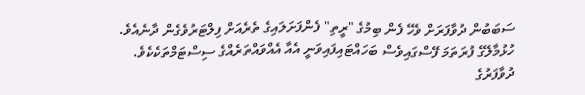ސަބަބުން ދުވާފަރަށް ވެހޭ ފެން ބިމުގެ "ރީތި" ފެންފަށަލައިގެ ތެރެއަށް ފިލްޓަރުވެގެން ދާނެއެވެ. ހުޅުމާލޭގެ ފުރަތަމަ ފޭސްގައިވެސް ބަހައްޓައިފައިވަނީ އެއާ އެއްވައްތަރެއްގެ ސިސްޓަމްތަކެކެވެ.
ދުވާފަރުގެ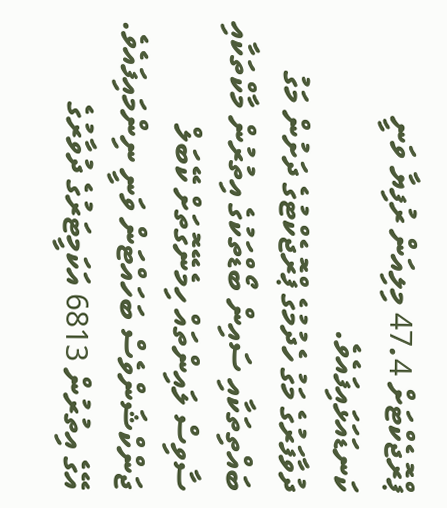ޕްރޮޖެކްޓަށް 47.4 މިލިއަން ރުފިޔާ ވަނީ ކަނޑައަޅައިފައެވެ.
ދުވާފަރުގެ މަގު ހެދުމުގެ ޕްރޮޖެކްޓުގެ ދަށުން މަގު ބައްތިތަކާއި ސައިން ބޯޑްތަކުގެ އިތުރުން މާކްތަކާއި ސާވިސް ލައިންތައް ހިމެނޭގޮތަށް ކޭބަލް ޖަންކްޝަންވެސް ބަހައްޓަން ވަނީ ނިންމައިފައެވެ. އޭގެ އިތުރުން 6813 އަކަމީޓަރުގެ ދުވާރުގެ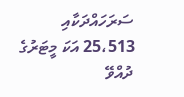ސަރަހައްދަކާއި 25،513 އަކަ މީޓަރުގެ ދުއްވޭ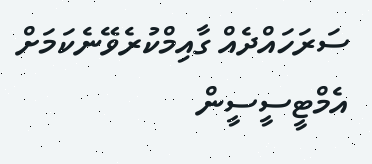ސަރަހައްދެއް ގާއިމްކުރެވޭނެކަމަށް އެމްޓީސީސީން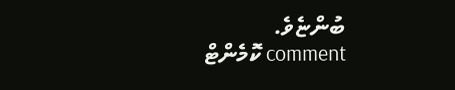ބުންޏެވެ.
comment ކޮމެންޓް